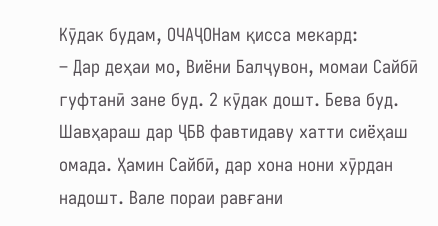Кӯдак будам, ОЧАҶОНам қисса мекард:
– Дар деҳаи мо, Виёни Балҷувон, момаи Сайбӣ гуфтанӣ зане буд. 2 кӯдак дошт. Бева буд. Шавҳараш дар ҶБВ фавтидаву хатти сиёҳаш омада. Ҳамин Сайбӣ, дар хона нони хӯрдан надошт. Вале пораи равғани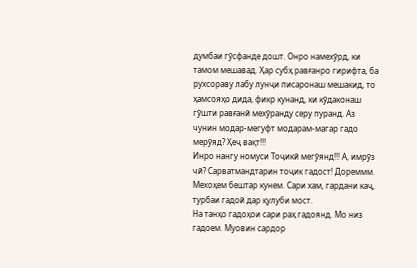думбаи гӯсфанде дошт. Онро намехӯрд, ки тамом мешавад. Ҳар субҳ равғанро гирифта, ба рухсораву лабу лунҷи писаронаш мешакид, то ҳамсояҳо дида, фикр кунанд, ки кӯдаконаш гӯшти равғанӣ мехӯранду серу пуранд. Аз чунин модар-мегуфт модарам-магар гадо мерӯяд? Ҳеҷ вақт!!!
Инро нангу номуси Тоҷикӣ мегӯянд!!! А, имрӯз чӣ? Сарватмандтарин тоҷик гадост! Дореммм. Мехоҳем бештар кунем. Сари хам, гардани каҷ, турбаи гадоӣ дар қулуби мост.
На танҳо гадоҳои сари раҳ гадоянд. Мо низ гадоем. Муовин сардор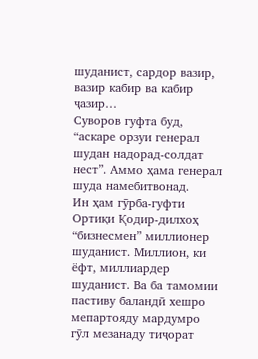шуданист, сардор вазир, вазир кабир ва кабир ҷазир…
Суворов гуфта буд, “аскаре орзуи генерал шудан надорад-солдат нест”. Аммо ҳама генерал шуда намебитвонад.
Ин ҳам гӯрба-гуфти Ортиқи Қодир-дилхоҳ “бизнесмен” миллионер шуданист. Миллион, ки ёфт, миллиардер шуданист. Ва ба тамомии пастиву баландӣ хешро мепартояду мардумро гӯл мезанаду тиҷорат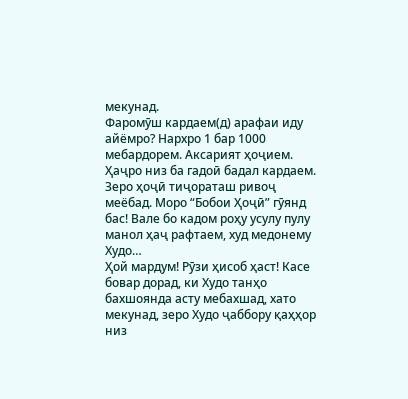мекунад.
Фаромӯш кардаем(д) арафаи иду айёмро? Нархро 1 бар 1000 мебардорем. Аксарият ҳоҷием. Ҳаҷро низ ба гадоӣ бадал кардаем. Зеро ҳоҷӣ тиҷораташ ривоҷ меёбад. Моро “Бобои Ҳоҷӣ” гӯянд бас! Вале бо кадом роҳу усулу пулу манол ҳаҷ рафтаем, худ медонему Худо…
Ҳой мардум! Рӯзи ҳисоб ҳаст! Касе бовар дорад, ки Худо танҳо бахшоянда асту мебахшад, хато мекунад, зеро Худо ҷаббору қаҳҳор низ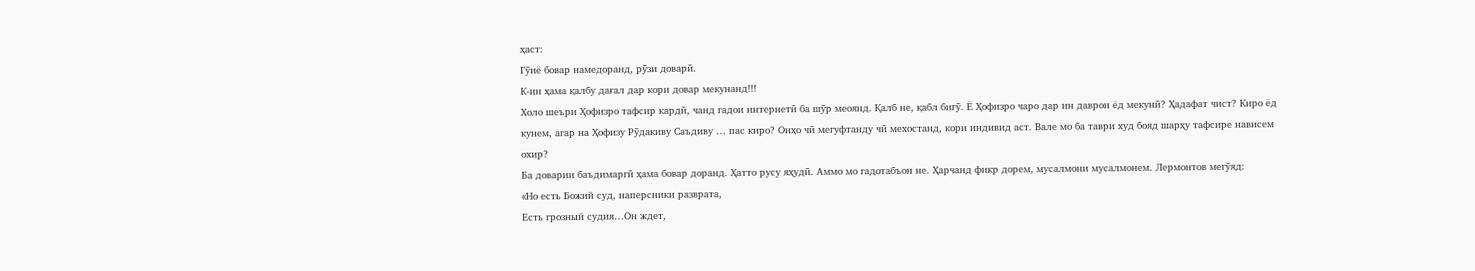ҳаст:
Гӯиё бовар намедоранд, рӯзи доварӣ.
К-ин ҳама қалбу дағал дар кори довар мекунанд!!!
Холо шеъри Ҳофизро тафсир кардӣ, чанд гадои интернетӣ ба шӯр меоянд. Қалб не, қабл бигӯ. Ё Ҳофизро чаро дар ин даврон ёд мекунӣ? Ҳадафат чист? Киро ёд кунем, агар на Ҳофизу Рӯдакиву Саъдиву … пас киро? Онҳо чӣ мегуфтанду чӣ мехостанд, кори индивид аст. Вале мо ба таври худ бояд шарҳу тафсире нависем охир?
Ба доварии баъдимаргӣ ҳама бовар доранд. Ҳатто русу яҳудӣ. Аммо мо гадотабъон не. Ҳарчанд фикр дорем, мусалмони мусалмонем. Лермонтов мегӯяд:
«Но есть Божий суд, наперсники разврата,
Есть грозный судия…Он ждет,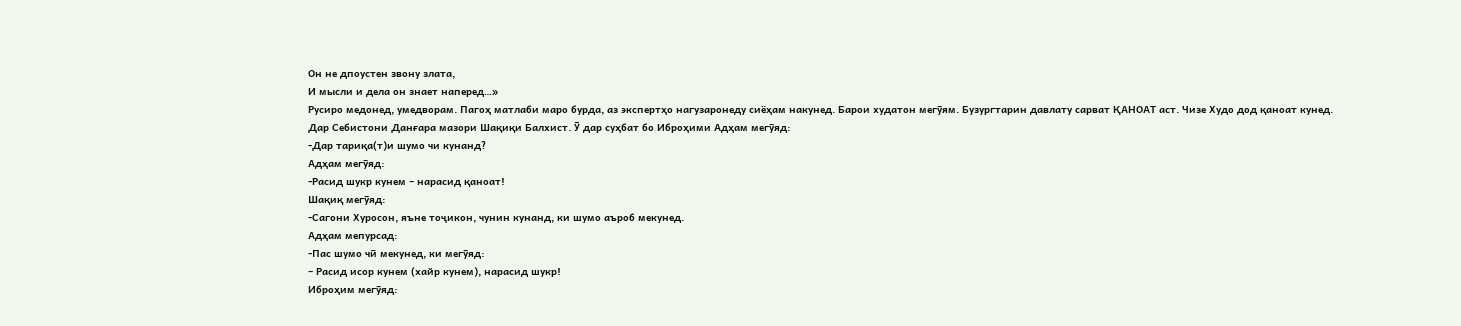Он не дпоустен звону злата,
И мысли и дела он знает наперед…»
Русиро медонед, умедворам. Пагоҳ матлаби маро бурда, аз экспертҳо нагузаронеду сиёҳам накунед. Барои худатон мегӯям. Бузургтарин давлату сарват ҚАНОАТ аст. Чизе Худо дод қаноат кунед.
Дар Себистони Данғара мазори Шақиқи Балхист. Ӯ дар суҳбат бо Иброҳими Адҳам мегӯяд:
-Дар тариқа(т)и шумо чи кунанд?
Адҳам мегӯяд:
-Расид шукр кунем – нарасид қаноат!
Шақиқ мегӯяд:
-Сагони Хуросон, яъне тоҷикон, чунин кунанд, ки шумо аъроб мекунед.
Адҳам мепурсад:
-Пас шумо чӣ мекунед, ки мегӯяд:
– Расид исор кунем (хайр кунем), нарасид шукр!
Иброҳим мегӯяд: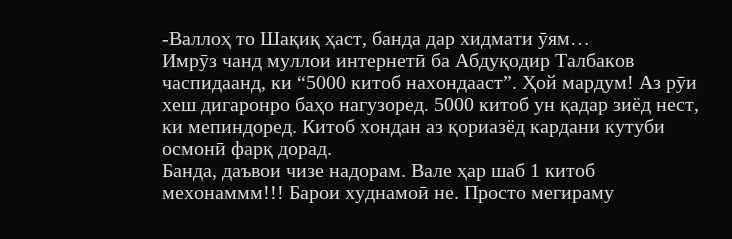-Валлоҳ то Шақиқ ҳаст, банда дар хидмати ӯям…
Имрӯз чанд муллои интернетӣ ба Абдуқодир Талбаков часпидаанд, ки “5000 китоб нахондааст”. Ҳой мардум! Аз рӯи хеш дигаронро баҳо нагузоред. 5000 китоб ун қадар зиёд нест, ки мепиндоред. Китоб хондан аз қориазёд кардани кутуби осмонӣ фарқ дорад.
Банда, даъвои чизе надорам. Вале ҳар шаб 1 китоб мехонаммм!!! Барои худнамоӣ не. Просто мегираму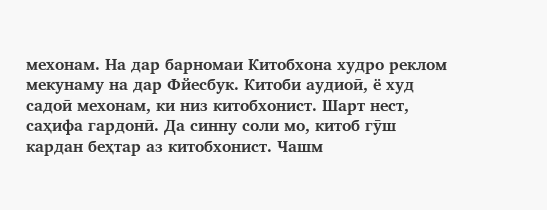мехонам. На дар барномаи Китобхона худро реклом мекунаму на дар Фйесбук. Китоби аудиоӣ, ё худ садоӣ мехонам, ки низ китобхонист. Шарт нест, саҳифа гардонӣ. Да синну соли мо, китоб гӯш кардан беҳтар аз китобхонист. Чашм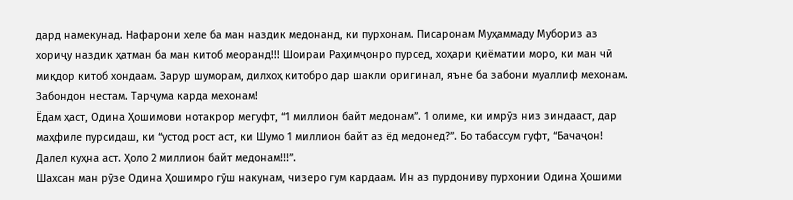дард намекунад. Нафарони хеле ба ман наздик медонанд, ки пурхонам. Писаронам Муҳаммаду Мубориз аз хориҷу наздик ҳатман ба ман китоб меоранд!!! Шоираи Раҳимҷонро пурсед, хоҳари қиёматии моро, ки ман чӣ миқдор китоб хондаам. Зарур шуморам, дилхоҳ китобро дар шакли оригинал, яъне ба забони муаллиф мехонам. Забондон нестам. Тарҷума карда мехонам!
Ёдам ҳаст, Одина Ҳошимови нотакрор мегуфт, “1 миллион байт медонам”. 1 олиме, ки имрӯз низ зиндааст, дар маҳфиле пурсидаш, ки “устод рост аст, ки Шумо 1 миллион байт аз ёд медонед?”. Бо табассум гуфт, “Бачаҷон! Далел куҳна аст. Ҳоло 2 миллион байт медонам!!!”.
Шахсан ман рӯзе Одина Ҳошимро гӯш накунам, чизеро гум кардаам. Ин аз пурдониву пурхонии Одина Ҳошими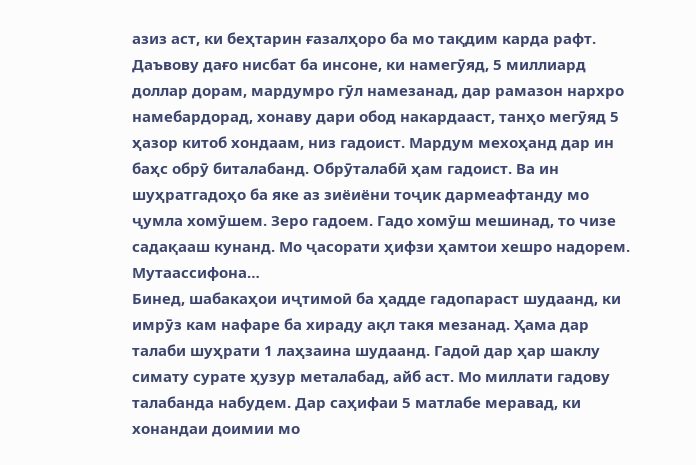азиз аст, ки беҳтарин ғазалҳоро ба мо тақдим карда рафт.
Даъвову дағо нисбат ба инсоне, ки намегӯяд, 5 миллиард доллар дорам, мардумро гӯл намезанад, дар рамазон нархро намебардорад, хонаву дари обод накардааст, танҳо мегӯяд 5 ҳазор китоб хондаам, низ гадоист. Мардум мехоҳанд дар ин баҳс обрӯ биталабанд. Обрӯталабӣ ҳам гадоист. Ва ин шуҳратгадоҳо ба яке аз зиёиёни тоҷик дармеафтанду мо ҷумла хомӯшем. Зеро гадоем. Гадо хомӯш мешинад, то чизе садақааш кунанд. Мо ҷасорати ҳифзи ҳамтои хешро надорем. Мутаассифона…
Бинед, шабакаҳои иҷтимоӣ ба ҳадде гадопараст шудаанд, ки имрӯз кам нафаре ба хираду ақл такя мезанад. Ҳама дар талаби шуҳрати 1 лаҳзаина шудаанд. Гадоӣ дар ҳар шаклу симату сурате ҳузур металабад, айб аст. Мо миллати гадову талабанда набудем. Дар саҳифаи 5 матлабе меравад, ки хонандаи доимии мо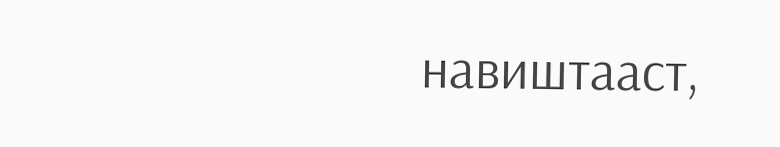навиштааст,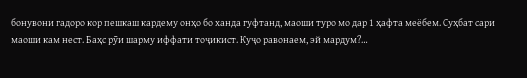бонувони гадоро кор пешкаш кардему онҳо бо ханда гуфтанд, маоши туро мо дар 1 ҳафта меёбем. Суҳбат сари маоши кам нест. Баҳс рӯи шарму иффати тоҷикист. Куҷо равонаем, эй мардум?…